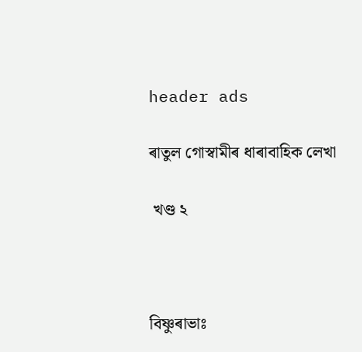header ads

ৰাতুল গোস্বামীৰ ধাৰাবাহিক লেখা

 খণ্ড ২



বিষ্ণুৰাভাঃ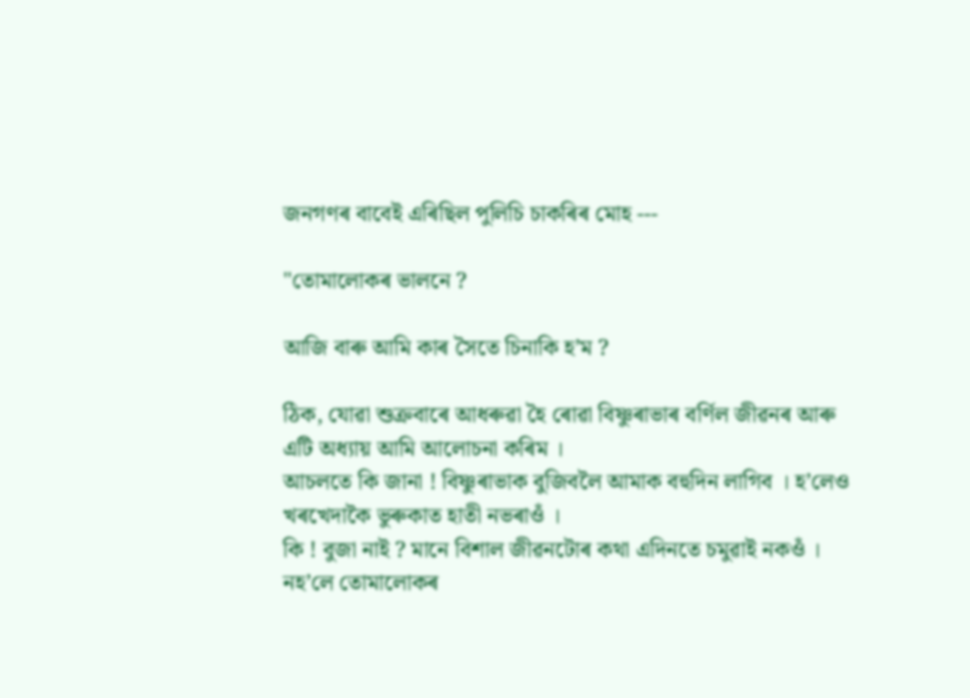জনগণৰ বাবেই এৰিছিল পুলিচি চাকৰিৰ মোহ ---

"তোমালোকৰ ভালনে ?

আজি বাৰু আমি কাৰ সৈতে চিনাকি হ’ম ?

ঠিক, যোৱা শুক্ৰবাৰে আধৰুৱা হৈ ৰোৱা বিষ্ণুৰাভাৰ বৰ্ণিল জীৱনৰ আৰু এটি অধ্যায় আমি আলোচনা কৰিম ।
আচলতে কি জানা ! বিষ্ণুৰাভাক বুজিবলৈ আমাক বহুদিন লাগিব । হ’লেও খৰখেদাকৈ ভুৰুকাত হাতী নভৰাওঁ ।
কি ! বুজা নাই ? মানে বিশাল জীৱনটোৰ কথা এদিনতে চমুৱাই নকওঁ । নহ’লে তোমালোকৰ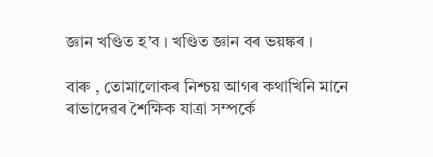জ্ঞান খণ্ডিত হ’ব । খণ্ডিত জ্ঞান বৰ ভয়ঙ্কৰ ।

বাৰু , তোমালোকৰ নিশ্চয় আগৰ কথাখিনি মানে ৰাভাদেৱৰ শৈক্ষিক যাত্ৰা সম্পৰ্কে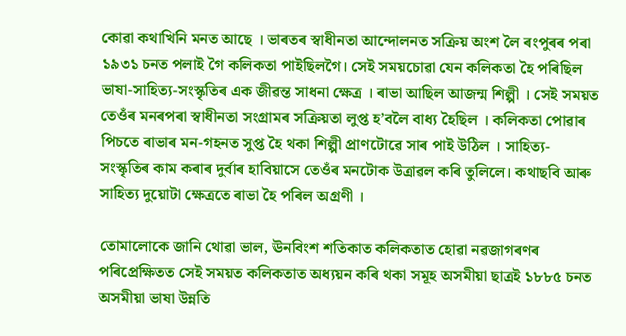কোৱা কথাখিনি মনত আছে । ভাৰতৰ স্বাধীনতা আন্দোলনত সক্ৰিয় অংশ লৈ ৰংপুৰৰ পৰা ১৯৩১ চনত পলাই গৈ কলিকতা পাইছিলগৈ। সেই সময়চোৱা যেন কলিকতা হৈ পৰিছিল ভাষা-সাহিত্য-সংস্কৃতিৰ এক জীৱন্ত সাধনা ক্ষেত্ৰ । ৰাভা আছিল আজন্ম শিল্পী । সেই সময়ত তেওঁৰ মনৰপৰা স্বাধীনতা সংগ্ৰামৰ সক্ৰিয়তা লুপ্ত হ’বলৈ বাধ্য হৈছিল । কলিকতা পোৱাৰ পিচতে ৰাভাৰ মন-গহনত সুপ্ত হৈ থকা শিল্পী প্ৰাণটোৱে সাৰ পাই উঠিল । সাহিত্য- সংস্কৃতিৰ কাম কৰাৰ দুৰ্বাৰ হাবিয়াসে তেওঁৰ মনটোক উত্ৰাৱল কৰি তুলিলে। কথাছবি আৰু সাহিত্য দুয়োটা ক্ষেত্ৰতে ৰাভা হৈ পৰিল অগ্ৰণী ।

তোমালোকে জানি থোৱা ভাল, ঊনবিংশ শতিকাত কলিকতাত হোৱা নৱজাগৰণৰ পৰিপ্ৰেক্ষিতত সেই সময়ত কলিকতাত অধ্যয়ন কৰি থকা সমূহ অসমীয়া ছাত্ৰই ১৮৮৫ চনত অসমীয়া ভাষা উন্নতি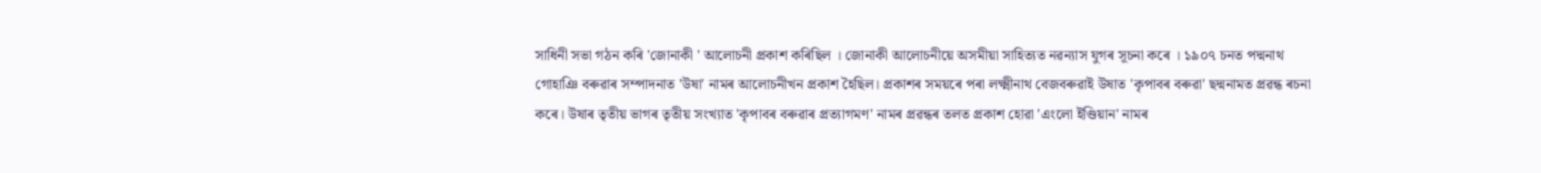সাধিনী সভা গঠন কৰি 'জোনাকী ' আলোচনী প্ৰকাশ কৰিছিল । জোনাকী আলোচনীয়ে অসমীয়া সাহিত্যত নৱন্যাস যুগৰ সূচনা কৰে । ১৯০৭ চনত পদ্মনাথ গোহাঞি বৰুৱাৰ সম্পাদনাত 'উষা' নামৰ আলোচনীখন প্ৰকাশ হৈছিল। প্ৰকাশৰ সময়ৰে পৰা লক্ষ্মীনাথ বেজবৰুৱাই উষাত 'কৃপাবৰ বৰুৱা' ছদ্মনামত প্ৰৱন্ধ ৰচনা কৰে। উষাৰ তৃতীয় ভাগৰ তৃতীয় সংখ্যাত 'কৃপাবৰ বৰুৱাৰ প্ৰত্যাগমণ' নামৰ প্ৰৱন্ধৰ তলত প্ৰকাশ হোৱা 'এংলো ইণ্ডিয়ান' নামৰ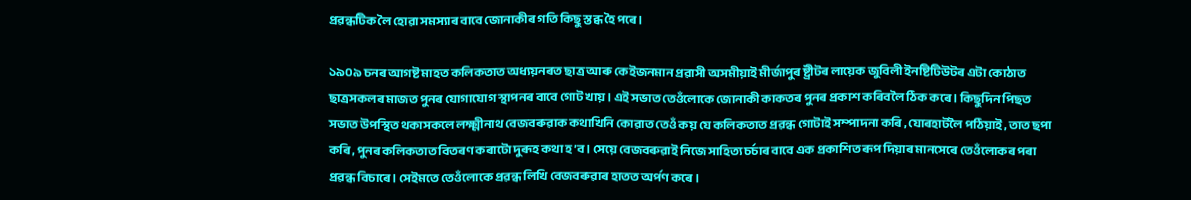প্ৰৱন্ধটিক লৈ হোৱা সমস্যাৰ বাবে জোনাকীৰ গতি কিছু স্তব্ধ হৈ পৰে ।

১৯০৯ চনৰ আগষ্ট মাহত কলিকতাত অধ্যয়নৰত ছাত্ৰ আৰু কেইজনমান প্ৰৱাসী অসমীয়াই মীৰ্জাপুৰ ষ্ট্ৰীটৰ লায়েক জুবিলী ইনষ্টিটিউটৰ এটা কোঠাত ছাত্ৰসকলৰ মাজত পুনৰ যোগাযোগ স্থাপনৰ বাবে গোট খায় । এই সভাত তেওঁলোকে জোনাকী কাকতৰ পুনৰ প্ৰকাশ কৰিবলৈ ঠিক কৰে । কিছুদিন পিছত সভাত উপস্থিত থকাসকলে লক্ষ্মীনাথ বেজবৰুৱাক কথাখিনি কোৱাত তেওঁ কয় যে কলিকতাত প্ৰৱন্ধ গোটাই সম্পাদনা কৰি , যোৰহাটলৈ পঠিয়াই , তাত ছপা কৰি , পুনৰ কলিকতাত বিতৰণ কৰাটো দুৰূহ কথা হ’ব । সেয়ে বেজবৰুৱাই নিজে সাহিত্য চৰ্চাৰ বাবে এক প্ৰকাশিত ৰূপ দিয়াৰ মানসেৰে তেওঁলোকৰ পৰা প্ৰৱন্ধ বিচাৰে । সেইমতে তেওঁলোকে প্ৰৱন্ধ লিখি বেজবৰুৱাৰ হাতত অৰ্পণ কৰে ।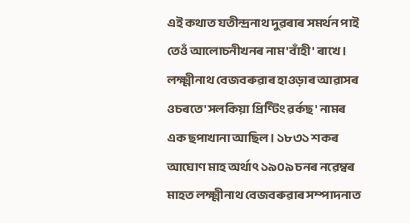এই কথাত যতীন্দ্ৰনাথ দুৱৰাৰ সমৰ্থন পাই তেওঁ আলোচনীখনৰ নাম 'বাঁহী' ৰাখে । লক্ষ্মীনাথ বেজবৰুৱাৰ হাওড়াৰ আৱাসৰ ওচৰতে 'সলকিয়া প্ৰিণ্টিং ৱৰ্কছ' নামৰ এক ছপাখানা আছিল । ১৮৩১ শকৰ আঘোণ মাহ অৰ্থাৎ ১৯০৯ চনৰ নৱেম্বৰ মাহত লক্ষ্মীনাথ বেজবৰুৱাৰ সম্পাদনাত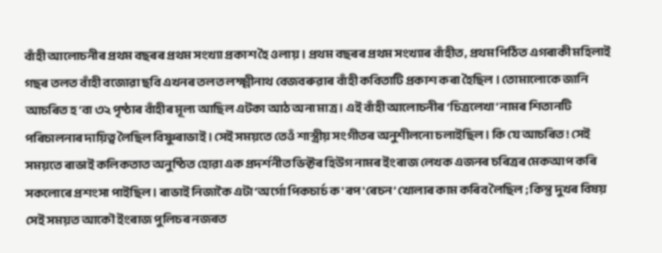বাঁহী আলোচনীৰ প্ৰথম বছৰৰ প্ৰথম সংখ্যা প্ৰকাশ হৈ ওলায় । প্ৰথম বছৰৰ প্ৰথম সংখ্যাৰ বাঁহীত, প্ৰথম পিঠিত এগৰাকী মহিলাই গছৰ তলত বাঁহী বজোৱা ছবি এখনৰ তলত লক্ষ্মীনাথ বেজবৰুৱাৰ বাঁহী কবিতাটি প্ৰকাশ কৰা হৈছিল । তোমালোকে জানি আচৰিত হ’বা ৩২ পৃষ্ঠাৰ বাঁহীৰ মূল্য আছিল এটকা আঠ অনা মাত্ৰ । এই বাঁহী আলোচনীৰ ‘চিত্ৰলেখা’ নামৰ শিতানটি পৰিচালনাৰ দায়িত্ব লৈছিল বিষ্ণুৰাভাই । সেই সময়তে তেওঁ শাস্ত্ৰীয় সংগীতৰ অনুশীলনো চলাইছিল । কি যে আচৰিত ! সেই সময়তে ৰাভাই কলিকতাত অনুষ্ঠিত হোৱা এক প্ৰদৰ্শনীত ভিক্টৰ হিউগ নামৰ ইংৰাজ লেখক এজনৰ চৰিত্ৰৰ মেকআপ কৰি সকলোৰে প্ৰশংসা পাইছিল । ৰাভাই নিজাকৈ এটা ‘অৰ্গো পিকচাৰ্চ ক'ৰপ'ৰেচন’ খোলাৰ কাম কৰিব লৈছিল ; কিন্তু দুখৰ বিষয় সেই সময়ত আকৌ ইংৰাজ পুলিচৰ নজৰত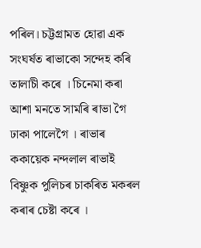পৰিল। চট্টগ্ৰামত হোৱা এক সংঘৰ্ষত ৰাভাকো সন্দেহ কৰি তালাচী কৰে । চিনেমা কৰা আশা মনতে সামৰি ৰাভা গৈ ঢাকা পালেগৈ । ৰাভাৰ ককায়েক নন্দলাল ৰাভাই বিষ্ণুক পুলিচৰ চাকৰিত মকৰল কৰাৰ চেষ্টা কৰে ।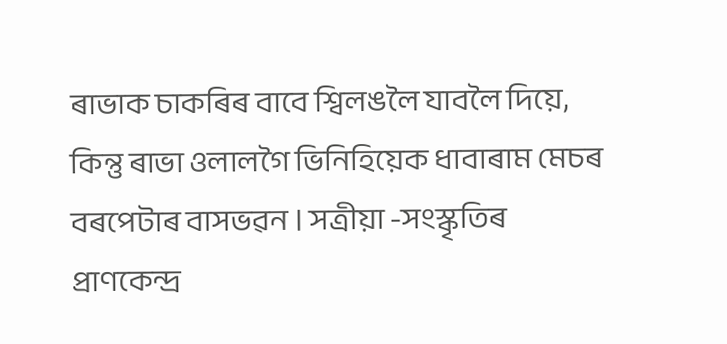ৰাভাক চাকৰিৰ বাবে শ্বিলঙলৈ যাবলৈ দিয়ে, কিন্তু ৰাভা ওলালগৈ ভিনিহিয়েক ধাবাৰাম মেচৰ বৰপেটাৰ বাসভৱন । সত্ৰীয়া -সংস্কৃতিৰ প্ৰাণকেন্দ্ৰ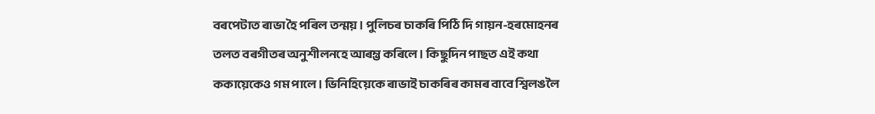বৰপেটাত ৰাভা হৈ পৰিল তন্ময় । পুলিচৰ চাকৰি পিঠি দি গায়ন-হৰমোহনৰ তলত বৰগীতৰ অনুশীলনহে আৰম্ভ কৰিলে । কিছুদিন পাছত এই কথা ককায়েকেও গম পালে । ভিনিহিয়েকে ৰাভাই চাকৰিৰ কামৰ বাবে শ্বিলঙলৈ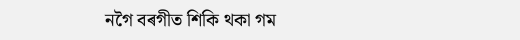নগৈ বৰগীত শিকি থকা গম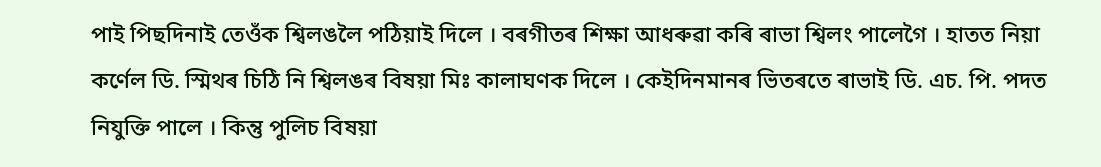পাই পিছদিনাই তেওঁক শ্বিলঙলৈ পঠিয়াই দিলে । বৰগীতৰ শিক্ষা আধৰুৱা কৰি ৰাভা শ্বিলং পালেগৈ । হাতত নিয়া কৰ্ণেল ডি. স্মিথৰ চিঠি নি শ্বিলঙৰ বিষয়া মিঃ কালাঘণক দিলে । কেইদিনমানৰ ভিতৰতে ৰাভাই ডি. এচ. পি. পদত নিযুক্তি পালে । কিন্তু পুলিচ বিষয়া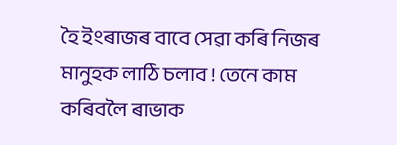হৈ ইংৰাজৰ বাবে সেৱা কৰি নিজৰ মানুহক লাঠি চলাব ! তেনে কাম কৰিবলৈ ৰাভাক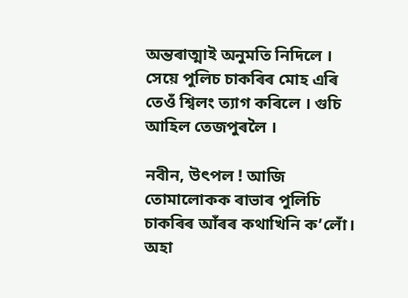অন্তৰাত্মাই অনুমতি নিদিলে । সেয়ে পুলিচ চাকৰিৰ মোহ এৰি তেওঁ শ্বিলং ত্যাগ কৰিলে । গুচি আহিল তেজপুৰলৈ ।

নবীন, উৎপল ! আজি তোমালোকক ৰাভাৰ পুলিচি চাকৰিৰ আঁৰৰ কথাখিনি কʼলোঁ। অহা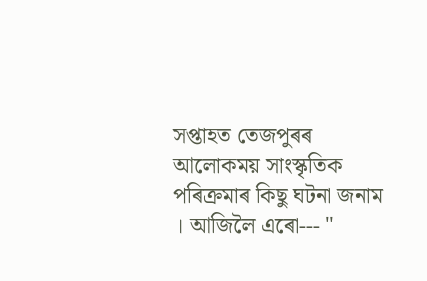সপ্তাহত তেজপুৰৰ আলোকময় সাংস্কৃতিক পৰিক্ৰমাৰ কিছু ঘটনা জনাম । আজিলৈ এৰো--- "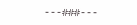---###---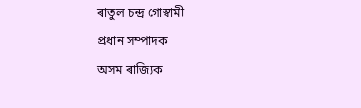ৰাতুল চন্দ্ৰ গোস্বামী
প্ৰধান সম্পাদক
অসম ৰাজ্যিক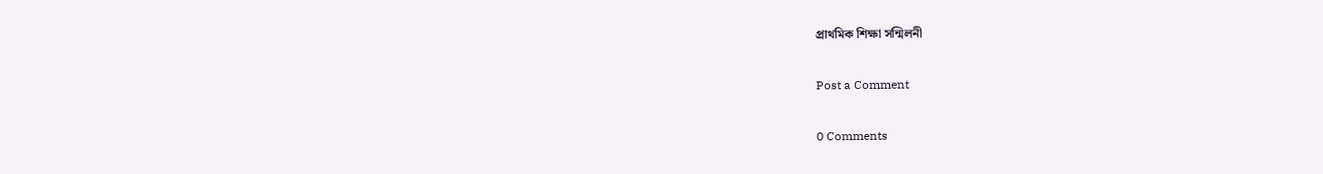প্ৰাথমিক শিক্ষা সন্মিলনী

Post a Comment

0 Comments